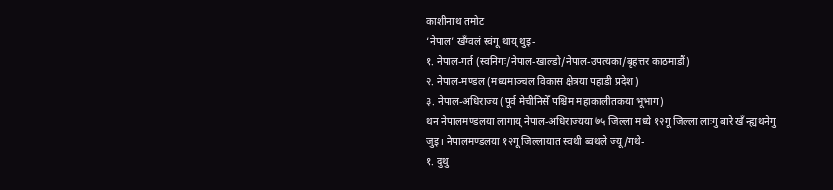काशीनाथ तमोट
‘नेपाल’ खँग्वलं स्वंगू थाय् थुइ-
१. नेपाल-गर्त (स्वनिगः/नेपाल-खाल्डो/नेपाल-उपत्यका/बृहत्तर काठमाडौं)
२. नेपाल-मण्डल (मध्यमाञ्चल विकास क्षेत्रया पहाडी प्रदेश)
३. नेपाल-अधिराज्य (पूर्व मेचीनिसेँ पश्चिम महाकालीतकया भूभाग)
थन नेपालमण्डलया लागाय् नेपाल-अधिराज्यया ७५ जिल्ला मध्ये १२गू जिल्ला लाःगु बारे खँ न्ह्यथनेगु जुइ। नेपालमण्डलया १२गू जिल्लायात स्वथी ब्वथले ज्यू/गथे-
१. दुथु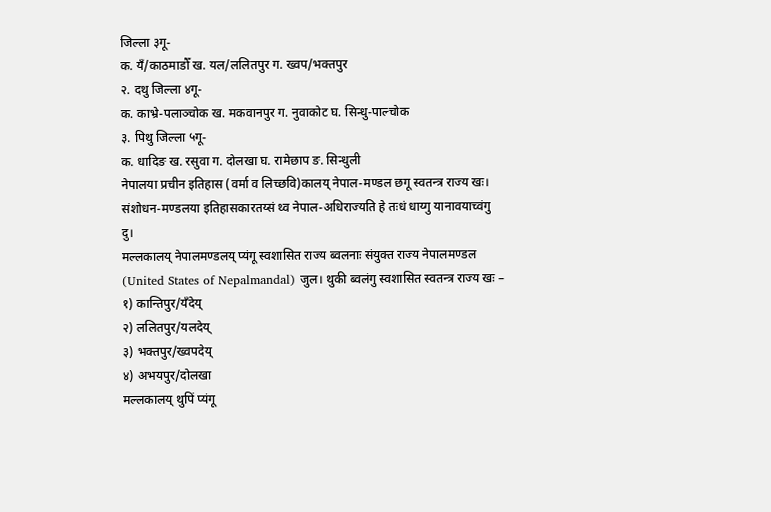जिल्ला ३गू-
क. यँ/काठमाडौँ ख. यल/ललितपुर ग. ख्वप/भक्तपुर
२. दथु जिल्ला ४गू-
क. काभ्रे-पलाञ्चोक ख. मकवानपुर ग. नुवाकोट घ. सिन्धु-पाल्चोक
३. पिथु जिल्ला ५गू-
क. धादिङ ख. रसुवा ग. दोलखा घ. रामेछाप ङ. सिन्धुली
नेपालया प्रचीन इतिहास (वर्मा व लिच्छवि)कालय् नेपाल-मण्डल छगू स्वतन्त्र राज्य खः। संशोधन-मण्डलया इतिहासकारतय्सं थ्व नेपाल-अधिराज्यति हे तःधं धाय्गु यानावयाच्वंगु दु।
मल्लकालय् नेपालमण्डलय् प्यंगू स्वशासित राज्य ब्वलनाः संयुक्त राज्य नेपालमण्डल (United States of Nepalmandal) जुल। थुकी ब्वलंगु स्वशासित स्वतन्त्र राज्य खः –
१) कान्तिपुर/यँदेय्
२) ललितपुर/यलदेय्
३) भक्तपुर/ख्वपदेय्
४) अभयपुर/दोलखा
मल्लकालय् थुपिं प्यंगू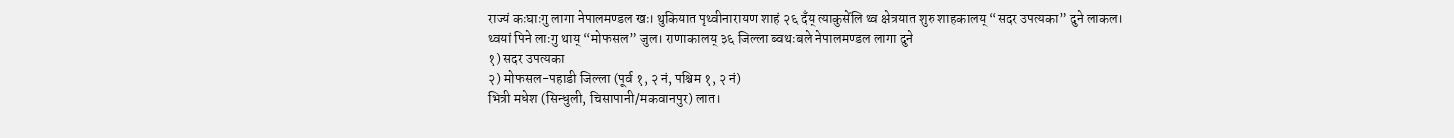राज्यं कःघाःगु लागा नेपालमण्डल खः। थुकियात पृथ्वीनारायण शाहं २६ दँय् त्याकुसेंलि थ्व क्षेत्रयात शुरु शाहकालय् “सदर उपत्यका” दुने लाकल। थ्वयां पिने लाःगु थाय् “मोफसल” जुल। राणाकालय् ३६ जिल्ला ब्वथःबले नेपालमण्डल लागा दुने
१) सदर उपत्यका
२) मोफसल-पहाडी जिल्ला (पूर्व १, २ नं, पश्चिम १, २ नं)
भित्री मधेश (सिन्धुली, चिसापानी/मकवानपुर) लात।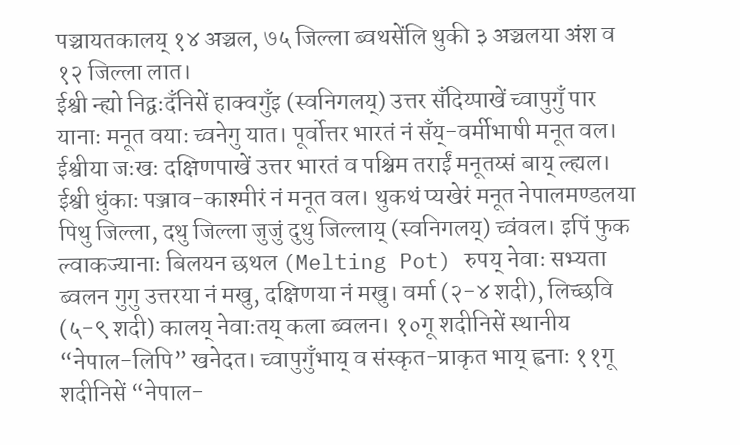पञ्चायतकालय् १४ अञ्चल, ७५ जिल्ला ब्वथसेंलि थुकी ३ अञ्चलया अंश व १२ जिल्ला लात।
ईश्वी न्ह्यो निद्वःदँनिसें हाक्वगुँइ (स्वनिगलय्) उत्तर सँदिय्पाखें च्वापुगुँ पार यानाः मनूत वयाः च्वनेगु यात। पूर्वोत्तर भारतं नं सँय्-वर्मीभाषी मनूत वल। ईश्वीया जःखः दक्षिणपाखें उत्तर भारतं व पश्चिम तराईं मनूतय्सं बाय् ल्ह्यल। ईश्वी धुंकाः पञ्जाव-काश्मीरं नं मनूत वल। थुकथं प्यखेरं मनूत नेपालमण्डलया पिथु जिल्ला, दथु जिल्ला जुजुं दुथु जिल्लाय् (स्वनिगलय्) च्वंवल। इपिं फुक ल्वाकज्यानाः बिलयन छथल (Melting Pot) रुपय् नेवाः सभ्यता ब्वलन गुगु उत्तरया नं मखु, दक्षिणया नं मखु। वर्मा (२-४ शदी), लिच्छवि (५-९ शदी) कालय् नेवाःतय् कला ब्वलन। १०गू शदीनिसें स्थानीय “नेपाल-लिपि” खनेदत। च्वापुगुँभाय् व संस्कृत-प्राकृत भाय् ह्वनाः ११गू शदीनिसें “नेपाल-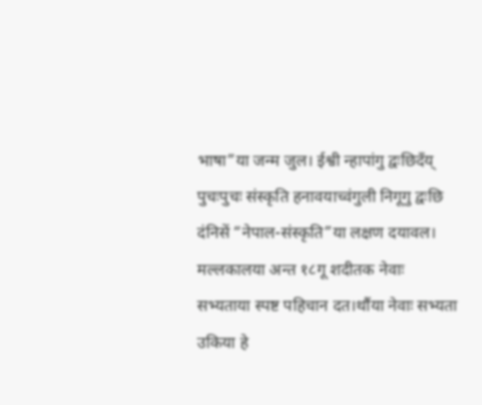भाषा”या जन्म जुल। ईश्वी न्हापांगु द्वःछिदँय् पुचःपुचः संस्कृति हनावयाच्वंगुली निगूगु द्वःछि दंनिसें “नेपाल-संस्कृति”या लक्षण दयावल। मल्लकालया अन्त १८गू शदीतक नेवाः सभ्यताया स्पष्ट पहिचान दत।थौंया नेवाः सभ्यता उकिया हे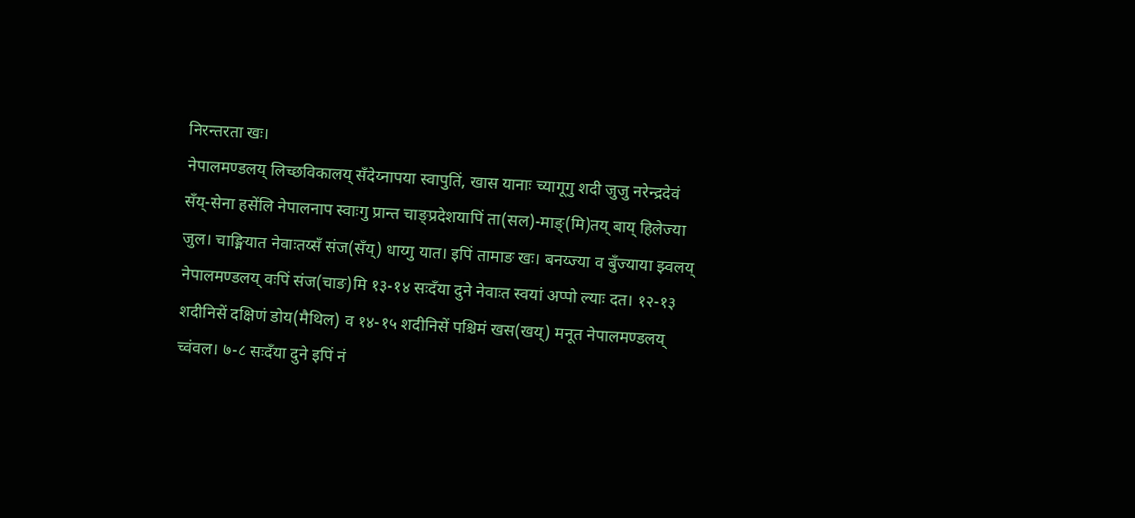निरन्तरता खः।
नेपालमण्डलय् लिच्छविकालय् सँदेय्नापया स्वापुतिं, खास यानाः च्यागूगु शदी जुजु नरेन्द्रदेवं सँय्-सेना हसेंलि नेपालनाप स्वाःगु प्रान्त चाङ्प्रदेशयापिं ता(सल)-माङ्(मि)तय् बाय् हिलेज्या जुल। चाङ्मियात नेवाःतय्सँ संज(सँय्) धाय्गु यात। इपिं तामाङ खः। बनय्ज्या व बुँज्याया झ्वलय् नेपालमण्डलय् वःपिं संज(चाङ)मि १३-१४ सःदँया दुने नेवाःत स्वयां अप्पो ल्याः दत। १२-१३ शदीनिसें दक्षिणं डोय(मैथिल) व १४-१५ शदीनिसें पश्चिमं खस(खय्) मनूत नेपालमण्डलय् च्वंवल। ७-८ सःदँया दुने इपिं नं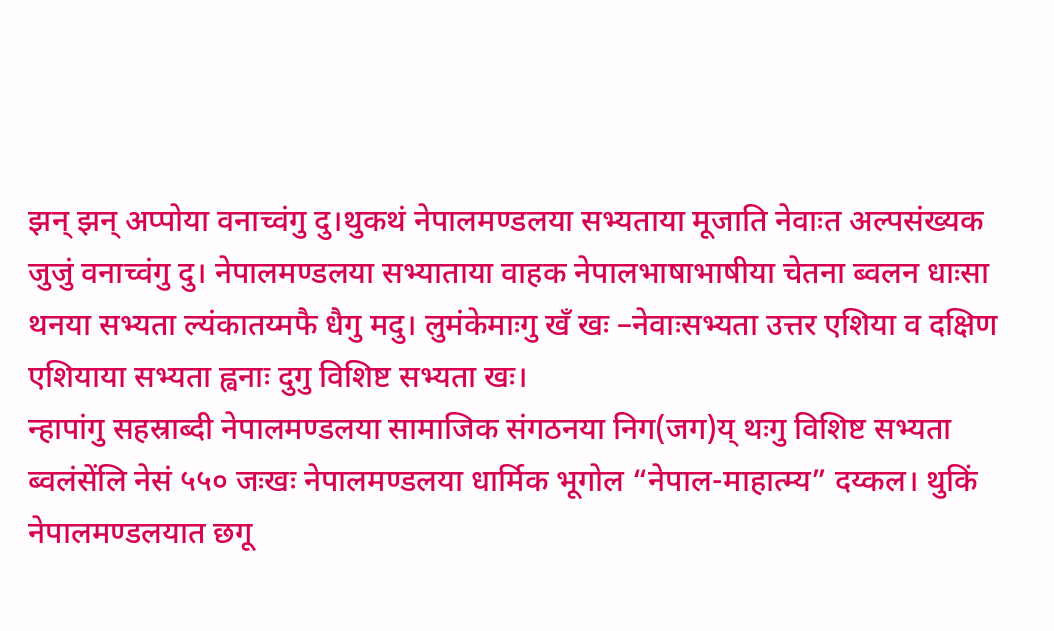झन् झन् अप्पोया वनाच्वंगु दु।थुकथं नेपालमण्डलया सभ्यताया मूजाति नेवाःत अल्पसंख्यक जुजुं वनाच्वंगु दु। नेपालमण्डलया सभ्याताया वाहक नेपालभाषाभाषीया चेतना ब्वलन धाःसा थनया सभ्यता ल्यंकातय्मफै धैगु मदु। लुमंकेमाःगु खँ खः –नेवाःसभ्यता उत्तर एशिया व दक्षिण एशियाया सभ्यता ह्वनाः दुगु विशिष्ट सभ्यता खः।
न्हापांगु सहस्राब्दी नेपालमण्डलया सामाजिक संगठनया निग(जग)य् थःगु विशिष्ट सभ्यता ब्वलंसेंलि नेसं ५५० जःखः नेपालमण्डलया धार्मिक भूगोल “नेपाल-माहात्म्य” दय्कल। थुकिं नेपालमण्डलयात छगू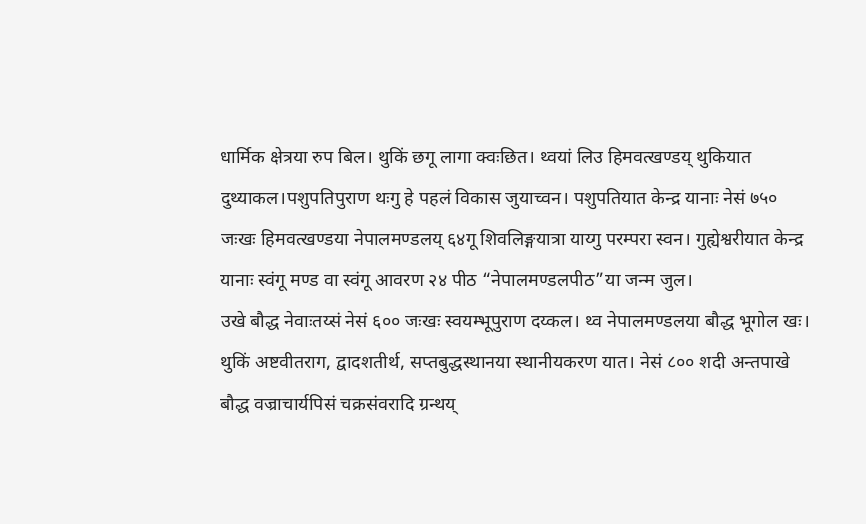धार्मिक क्षेत्रया रुप बिल। थुकिं छगू लागा क्वःछित। थ्वयां लिउ हिमवत्खण्डय् थुकियात दुथ्याकल।पशुपतिपुराण थःगु हे पहलं विकास जुयाच्वन। पशुपतियात केन्द्र यानाः नेसं ७५० जःखः हिमवत्खण्डया नेपालमण्डलय् ६४गू शिवलिङ्गयात्रा याय्गु परम्परा स्वन। गुह्येश्वरीयात केन्द्र यानाः स्वंगू मण्ड वा स्वंगू आवरण २४ पीठ “नेपालमण्डलपीठ”या जन्म जुल।
उखे बौद्ध नेवाःतय्सं नेसं ६०० जःखः स्वयम्भूपुराण दय्कल। थ्व नेपालमण्डलया बौद्ध भूगोल खः। थुकिं अष्टवीतराग, द्वादशतीर्थ, सप्तबुद्धस्थानया स्थानीयकरण यात। नेसं ८०० शदी अन्तपाखे बौद्ध वज्राचार्यपिसं चक्रसंवरादि ग्रन्थय्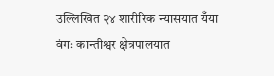उल्लिखित २४ शारीरिक न्यासयात यँया वंगः कान्तीश्वर क्षेत्रपालयात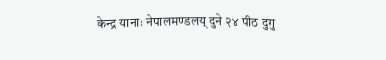केन्द्र यानाः नेपालमण्डलय् दुने २४ पीठ दुगु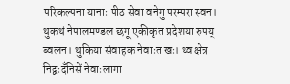परिकल्पना यानाः पीठ सेवा वनेगु परम्परा स्वन।
थुकथं नेपालमण्डल छगू एकीकृत प्रदेशया रुपय् ब्वलन। थुकिया संवाहक नेवाःत खः। थ्व क्षेत्र निद्वःदँनिसें नेवाःलागा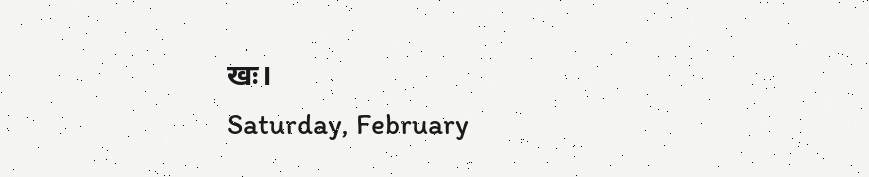खः।
Saturday, February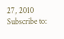27, 2010
Subscribe to: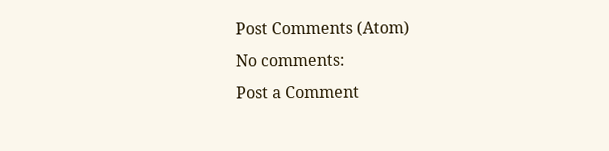Post Comments (Atom)
No comments:
Post a Comment